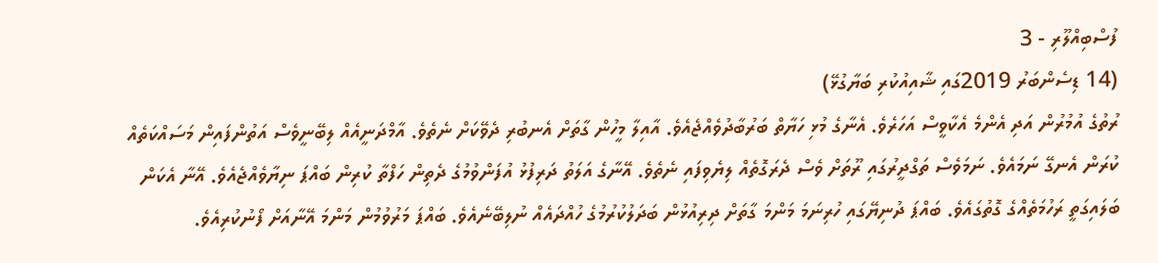ފުސްބިއްލޫރި - 3
(14 ޑިސެންބަރު 2019ގައި ޝާއިއުކުރި ބަޔާގުޅޭ)
ރުތުގެ އުމުރުން އަދި އެންމެ އެކާވީސް އަހަރެވެ. އެނާގެ މުޅި ހަޔާތް ބަރުބާދުވެއްޖެއެވެ. އާއިލާ މީހުން ގާތަށް އެނބުރި ދެވޭކަށް ނެތެވެ. އާމްދަނީއެއް ލިބޭނީވެސް އަތުންފައިން މަސައްކަތެއް ކުރަން އެނގޭ ނަމައެވެ. ނަމަވެސް ތަގްދީރުގައި ރޫތަށް ވެސް ދެރަގޮތެއް ލިޔެވިފައި ނެތެވެ. އޭނާގެ އަލަތު ދަރިފުޅު އުފަންވުމުގެ ދެތިން ހަފްތާ ކުރިން ބައްޕަ ނިޔާވެއްޖެއެވެ. އޭނާ އެކަން ބަލައިގަތީ ރަހުމަތެއްގެ ގޮތުގައެވެ. ބައްޕަ ދުނިޔޭގައި ހުރިނަމަ މަންމަ ގާތަށް ދިރިއުޅުން ބަދަލުކުރުމުގެ ހުއްދައެއް ނުލިބޭނެއެވެ. ބައްޕަ މަރުވުމުން މަންމަ އޭނާއަށް ފޯނުކުރިއެވެ.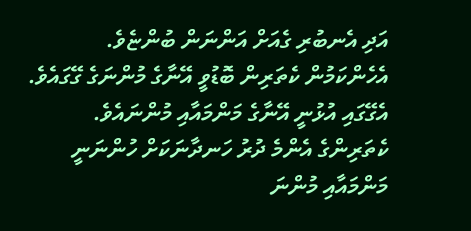އަދި އެނބުރި ގެއަށް އަންނަން ބުންޏެވެ. އެހެންކަމުން ކެތަރިން ބޮޑުވީ އޭނާގެ މުންނަގެ ގޭގައެވެ. އެގޭގައި އުޅުނީ އޭނާގެ މަންމައާއި މުންނައެވެ.
ކެތަރިންގެ އެންމެ ދުރު ހަނދާނަކަށް ހުންނަނީ މަންމައާއި މުންނަ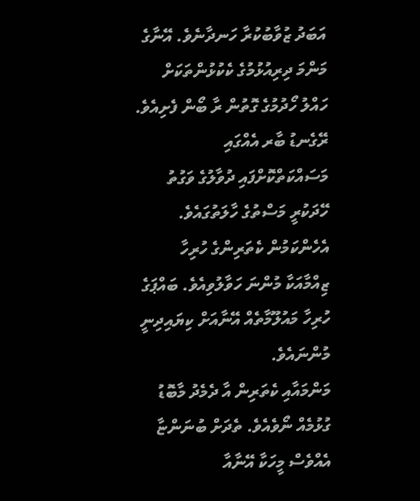އަބަދު ޒުވާބުކުރާ ހަނދާނެވެ. އޭނާގެ މަންމަ ދިރިއުޅުމުގެ ކެކުޅުންތަކަށް ހައްލު ހޯދުމުގެ ގޮތުން ރާ ބޯން ފެށިއެވެ. ރޭގެނޑު ބާރ އެއްގައި މަސައްކަތްކޮށްފައި ދުވާލުގެ ވަގުތު ހޭދަކުރީ މަސްތުގެ ހާލަތުގައެވެ. އެހެންކަމުން ކެތަރިންގެ ހުރިހާ ޒިއްމާއަކާ މުންނަ ހަވާލުވިއެވެ. ބައްޕަގެ ހުރިހާ މައުލޫމާތެއް އޭނާއަށް ކިޔައިދިނީ މުންނައެވެ.
މަންމައާއި ކެތަރިން އާ ދެމެދު މާބޮޑު ގުޅުމެއް ނޯވެއެވެ. ތެދަށް ބުނަންޏާ އެއްވެސް މީހަކާ އޭނާއާ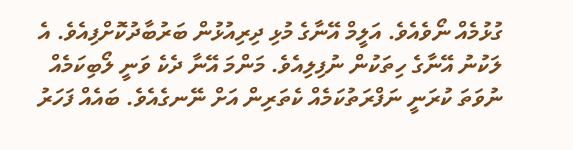ގުޅުމެއް ނޯވެއެވެ. އަލީމް އޭނާގެ މުޅި ދިރިއުޅުން ބަރުބާދުކޮށްފިއެވެ. އެ ލަކުނު އޭނާގެ ހިތަކުން ނުފިލިއެވެ. މަންމަ އޭނާ ދެކެ ވަނީ ލޯބިކަމެއް ނުވަތަ ކުރަނީ ނަފްރަތުކަމެއް ކެތަރިން އަށް ނޭނގެއެވެ. ބައެއް ފަހަރު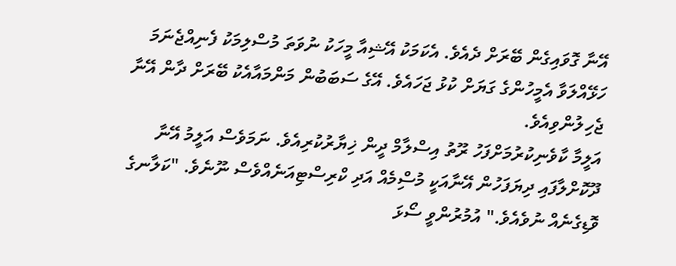އޭނާ ގޮވައިގެން ބޭރަށް ދެއެވެ. އެކަމަކު އޭޝިއާ މީހަކު ނުވަތަ މުސްލިމަކު ފެނިއްޖެނަމަ ހަޅޭއްލަވާ އެމީހުންގެ ގަޔަށް ކުޅު ޖަހައެވެ. އޭގެ ސަބަބުން މަންމައާއެކު ބޭރަށް ދާން އޭނާ ޖެހިލުންވިއެވެ.
އަލީމާ ކާވެނިކުރުމަށްފަހު ރޫތު އިސްލާމް ދީން ޚިޔާރުކުރިއެވެ. ނަމަވެސް އަލީމު އޭނާ ދޫކޮށްލާފައި ދިޔަފަހުން އޭނާއަކީ މުސްިމެއް އަދި ކްރިސްޓިއަނެއްވެސް ނޫނެވެ. "ކަލާނގެ ވޮޑިގެނެއް ނުވެއެވެ." އުމުރުންވީ ސޯޅަ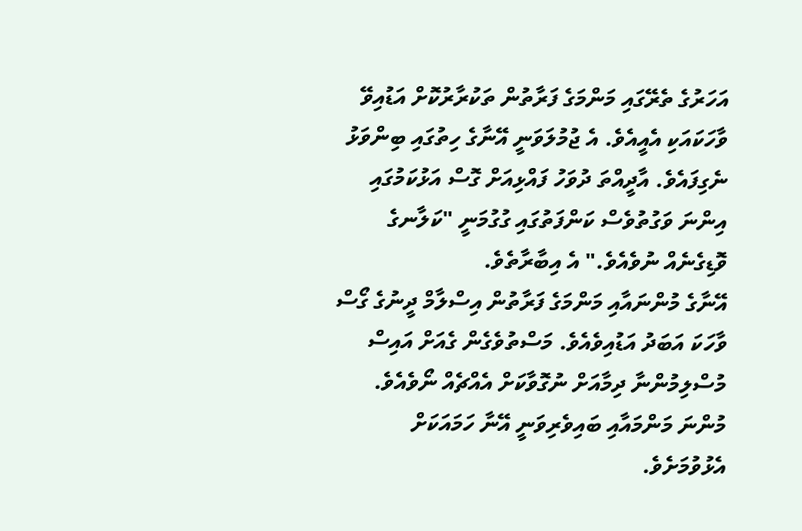އަހަރުގެ ތެރޭގައި މަންމަގެ ފަރާތުން ތަކުރާރުކޮށް އަޑުއިވޭ ވާހަކައަކި އެއީއެވެ. އެ ޖުމުލަވަނީ އޭނާގެ ހިތުގައި ބިންވަޅު ނެގިފައެވެ. އާދީއްތަ ދުވަހު ފައްޅިއަށް ގޮސް އަޅުކަމުގައި އިންނަ ވަގުތުވެސް ކަންފަތުގައި ގުގުމަނީ "ކަލާނގެ ވޮޑިގެނެއް ނުވެއެވެ." އެ އިބާރާތެވެ.
އޭނާގެ މުންނައާއި މަންމަގެ ފަރާތުން އިސްލާމް ދީނުގެ ގޯސް ވާހަކަ އަބަދު އަޑުއިވެއެވެ. މަސްތުވެގެން ގެއަށް އައިސް މުސްލިމުންނާ ދިމާއަށް ނުގޮވާކަށް އެއްޗެއް ނޯވެއެވެ. މުންނަ މަންމައާއި ބައިވެރިވަނީ އޭނާ ހަމައަކަށް އެޅުވުމަށެވެ.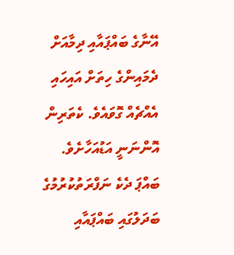އޭނާގެ ބައްޕައާއި ދިމާއަށް ދެމައިންގެ ހިތަށް އައިހައި އެއްޗެއް ގޮވައެވެ. ކެތަރިން އޮންނަނީ އަޑުއަހާށެވެ. ބައްޕަ ދެކެ ނަފްރަތުކުރުމުގެ ބަދަލުގައި ބައްޕައާއި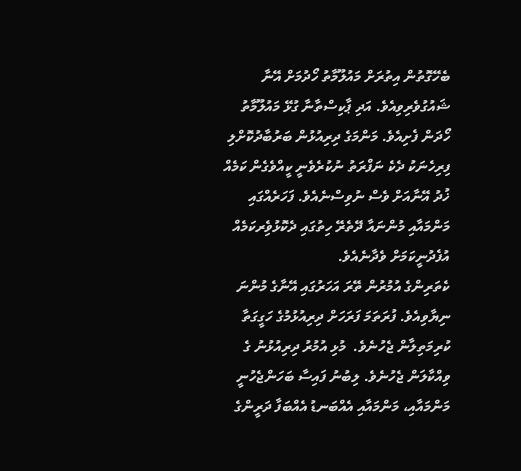ބެހޭގޮތުން އިތުރަށް މައުލޫމާތު ހޯދުމަށް އޭނާ ޝައުގުވެރިވިއެވެ. އަދި ޕާކިސްތާނާ ގުޅޭ މައުލޫމާތު ހޯދަން ފެށިއެވެ. މަންމަގެ ދިރިއުޅުން ބަރުބާދުކޮށްލި ފިރިހެނަކު ދެކެ ނަފްރަތު ނުކުރެވެނީ ކީއްވެގެން ކަމެއް ޚުދު އޭނާއަށް ވެސް ނުވިސްނެއެވެ. ފަހަރެއްގައި މަންމައާއި މުންނައާ ދޭތެރޭ ހިތުގައި ދެކޮޅުވެިރކަމެއް އުފެދުނީކަމަށް ވެދާނެއެވެ.
ކެތަރިންގެ އުމުރުން ތޭރަ އަހަރުގައި އޭނާގެ މުންނަ ނިޔާވިއެވެ. ފުރަތަމަ ފަރަހަށް ދިރިއުޅުމުގެ ހަގީގަތާ ކުރިމަތިލާން ޖެހުނެވެ.  މުޅި އުމުރު ދިރިއުޅުނު ގެ ވިއްކާލަން ޖެހުނެވެ. ލިބުނު ފައިސާ ބަހަންޖެހުނީ މަންމައާއި، މަންމައާއި އެއްބަނޑު އެއްބަފާ ދަރީންގެ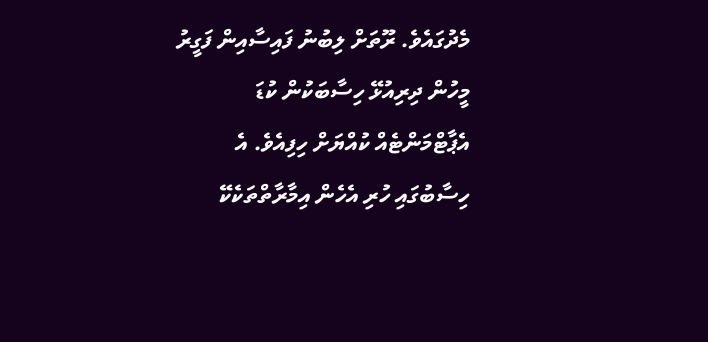މެދުގައެވެ. ރޫތަށް ލިބުނު ފައިސާއިން ފަގީރު މީހުން ދިރިއުޅޭ ހިސާބަކުން ކުޑަ އެޕާޓްމަންޓެއް ކުއްޔަށް ހިފިއެވެ. އެ ހިސާބުގައި ހުރި އެހެން އިމާރާތްތަކެކޭ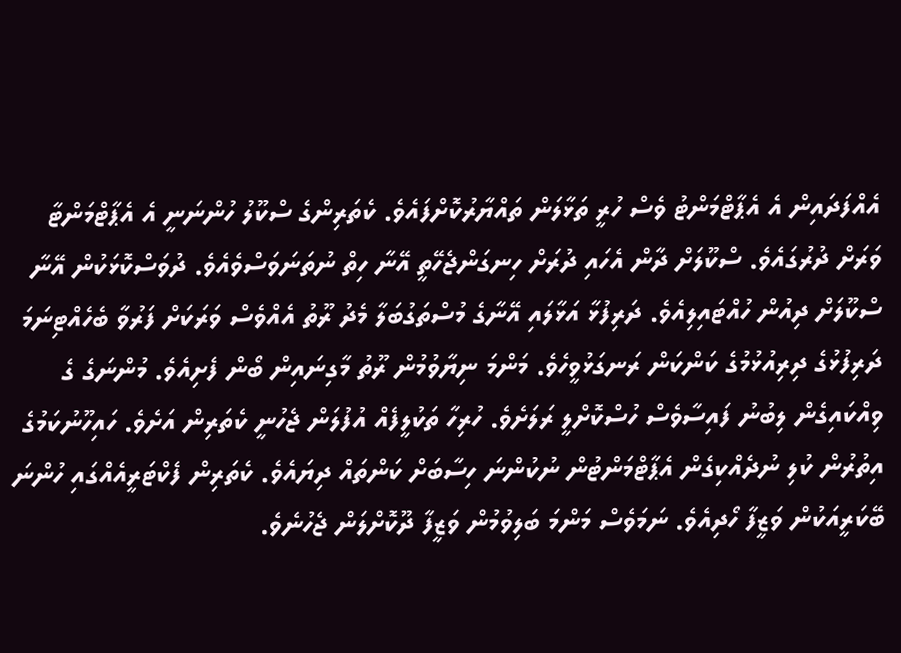އެއްފަދައިން އެ އެޕާޓްމަންޓު ވެސް ހުރީ ތަޅާލަން ތައްޔާރުކޮށްފައެވެ. ކެތަރިންގެ ސްކޫލު ހުންނަނީ އެ އެޕާޓްމަންޓާ ވަރަށް ދުރުގައެވެ. ސްކޫލަށް ދާން އެހައި ދުރަށް ހިނގަންޖެހޭތީ އޭނާ ހިތް ނުތަނަވަސްވެއެވެ. ދުވަސްކޮޅަކުން އޭނާ ސްކޫލަށް ދިއުން ހުއްޓައިލިއެވެ. ދަރިފުޅާ އަޅާލައި އޭނާގެ މުސްތަގުބަލާ މެދު ރޫތު އެއްވެސް ވަރަކަށް ފަރުވާ ބެހެއްޓިނަމަ ދަރިފުޅުގެ ދިރިއުޅުމުގެ ކަންކަން ރަނގަޅުވީހެވެ. މަންމަ ނިޔާވުމުން ރޫތު މާގިނައިން ބޯން ފެށިއެވެ. މުންނަގެ ގެ ވިއްކައިގެން ލިބުނު ފައިސާވެސް ހުސްކޮށްލީ ރަލަށެވެ. ހުރިހާ ތަކުލީފެއް އުފުލަން ޖެހުނީ ކެތަރިން އަށެވެ. ހައިހޫނުކަމުގެ އިތުރުން ކުލި ނުދެއްކިގެން އެޕާޓްމަންޓުން ނުކުންނަ ހިސާބަށް ކަންތައް ދިޔައެވެ. ކެތަރިން ފެކްޓަރީއެއްގައި ހުންނަ ބޭކަރީއަކުން ވަޒީފާ ހޯދިއެވެ. ނަމަވެސް މަންމަ ބަލިވުމުން ވަޒީފާ ދޫކޮށްލަން ޖެހުނެވެ.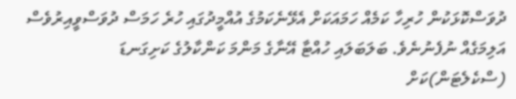ދުވަސްކޮޅަކުން ހުރިހާ ކަމެއް ހަމައަކަށް އެޅޭނެކަމުގެ އުއްމީދުގައި ހުރެ ހަމަސް ދުވަސްވީއިރުވެސް އަލިމަގެއް ނުފެނުނެވެ. ބަލަބަލައި ހުއްޓާ އޭނާގެ މަންމަ ކަންކާލުގެ ކަށިގަނޑަ (ސްކެލެޓަން)ކަށް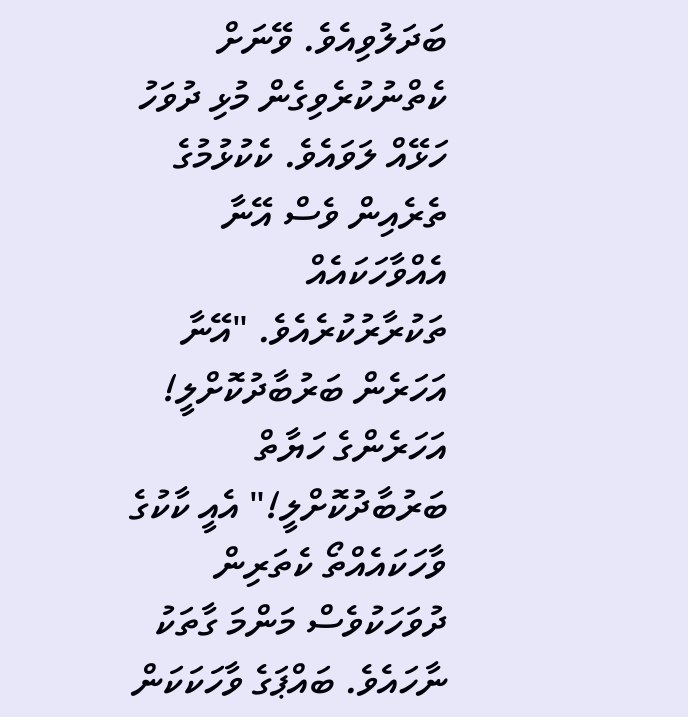ބަދަލުވިއެވެ. ވޭނަށް ކެތްނުކުރެވިގެން މުޅި ދުވަހު ހަޅޭއް ލަވައެވެ. ކެކުޅުމުގެ ތެރެއިން ވެސް އޭނާ އެއްވާހަކައެއް ތަކުރާރުކުރެއެވެ. "އޭނާ އަހަރެން ބަރުބާދުކޮށްލީ! އަހަރެންގެ ހަޔާތް ބަރުބާދުކޮށްލީ!" އެއީ ކާކުގެ ވާހަކައެއްތޯ ކެތަރިން ދުވަހަކުވެސް މަންމަ ގާތަކު ނާހައެވެ. ބައްޕަގެ ވާހަކަކަން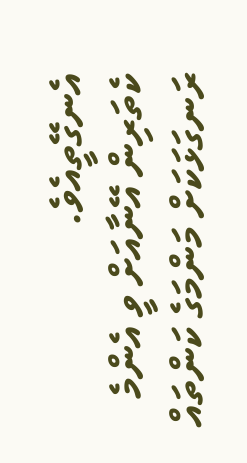އެނގޭތީއެވެ.
ކެތަރިން އޭނާއަށް ވީ އެންމެ ރަނގަޅަކަށް މަންމަގެ ކަންތައް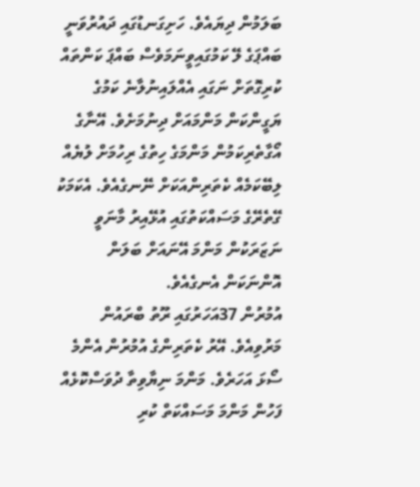ބަލަމުން ދިޔައެވެ. ހަށިގަނޑުގައި ދައުރުވަނީ ބައްޕަގެ ލޭ ކަމުގައިވީނަމަވެސް ބައްޕަ ކަންތައް ކުރިގޮތަށް ނަގައި އެއްލައިނުލާނެ ކަމުގެ ޔަގީންކަން މަންމައަށް ދިނުމަށެވެ. އޭނާގެ އޯގާތެރިކަމުން މަންމަގެ ހިތުގެ ރިހުމަށް ލުޔެއް ލިބޭކަމެއް ކެތަރިންއަކަށް ނޭނގެއެވެ. އެކަމަކު ގޭތެރޭގެ މަސައްކަތުގައި އުޅޭއިރު މާނަވީ ނަޒަރަކުން މަންމަ އޭނައަށް ބަލަން އޮންނަކަން އެނގެއެވެ.
އުމުރުން 37އަހަރުގައި ރޫތު ބްރައުން މަރުވިއެވެ. އޭރު ކެތަރިންގެ އުމުރުން އެންމެ ސޯޅަ އަހަރެވެ. މަންމަ ނިޔާވިތާ ދުވަސްކޮޅެއް ފަހުން މަންމަ މަސައްކަތް ކުރި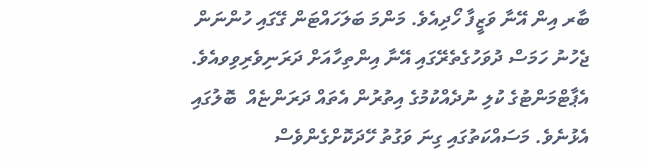ބާރ އިން އޭނާ ވަޒީފާ ހޯދިއެވެ. މަންމަ ބަލަހައްޓަން ގޭގައި ހުންނަން ޖެހުނު ހަމަސް ދުވަހުގެތެރޭގައި އޭނާ އިންތިހާއަށް ދަރަނިވެރިވިވއެވެ. އެޕާޓްމަންޓުގެ ކުލި ނުދެއްކުމުގެ އިތުރުން އެތައް ދަރަންޏެއް  ބޮލުގައި އެޅުނެވެ. މަސައްކަތުގައި ގިނަ ވަގުތު ހޭދަކޮށްގެންވެސް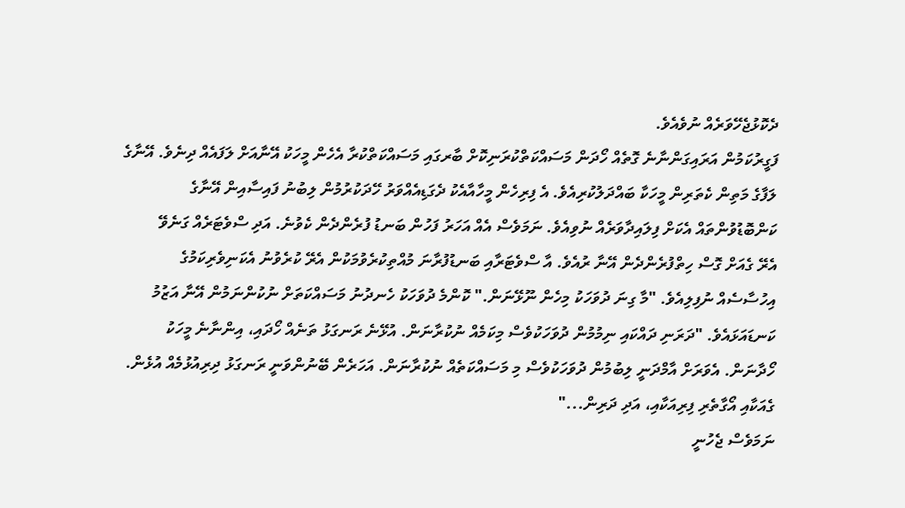ދެކޮޅުޖެހޭވަރެއް ނުވެއެވެ.
ފަގީރުކަމުން އަރައިގަންނާނެ ގޮތެއް ހޯދަން މަސައްކަތްކުރަނިކޮށް ބާރގައި މަސައްކަތްކުރާ އެހެން މީހަކު އޭނާއަށް ލަފައެއް ދިނެވެ. އޭނާގެ ލަފާގެ މަތިން ކެތަރިން މީހަކާ ބައްދަލުކުރިއެވެ. އެ ފިރިހެން މީހާއާއެކު ދެގަޑިއެއްވަރު ހޭދަކުރުމުން ލިބުނު ފައިސާއިން އޭނާގެ ކަންބޮޑުވުންތައް އެކަށް ފިލައިދާވަރެއް ނުވިއެވެ. ނަމަވެސް އެއް އަހަރު ފަހުން ބަނޑު ފުރެންދެން ކެވުނެ. އަދި ސްވެޓަރެއް ގަނެވޭ
އެރޭ ގެއަށް ގޮސް ހިތްފުރެންދެން އޭނާ ރުއެވެ. އާ ސްވެޓަރާއި ބަނޑުފުރާނަ މުއްތިކުރެވުމަކުން އެރޭ ކުރެވުނު އެކަނިވެރިކަމުގެ އިހުސާސެއް ނުފިލިއެވެ. "މާ ގިނަ ދުވަހަކު މިހެން ނޫޅޭނަން." ކޮންމެ ދުވަހަކު ހެނދުނު މަސައްކަތަށް ނުކުންނަމުން އޭނާ އަޒުމު ކަނޑައަޅައެވެ. "ދަރަނި ދައްކައި ނިމުމުން ދުވަހަކުވެސް މިކަމެއް ނުކުރާނަން. އުޅޭނެ ރަނގަޅު ތަނެއް ހޯދައި، އިންނާނެ މީހަކު ހޯދާނަން. އެވަރަށް އާމްދަނީ ލިބުމުން ދުވަހަކުވެސް މި މަސައްކަތެއް ނުކުރާނަން. އަހަރެން ބޭނުންވަނީ ރަނގަޅު ދިރިއުޅުމެއް އުޅެން. ގެއަކާއި އޯގާތެރި ފިރިއަކާއި، އަދި ދަރިން..."
ނަމަވެސް ޖެހުނީ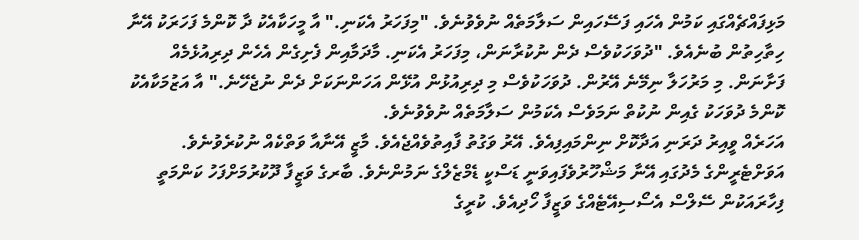މަޅިފައްޗެއްގައި ކަމުން އެހައި ފަސޭހައިން ސަލާމަތެއް ނުވެވުނެވެ. "މިފަހަރު އެކަނި." އާ މީހަކާއެކު ދާ ކޮންމެ ފަހަރަކު އޭނާ ހިތާހިތުން ބުނެއެވެ. "ދުވަހަކުވެސް ދެން ނުކުރާނަން، މިފަހަރު އެކަނި. މާދަމާއިން ފެށިގެން އެހެން ދިރިއުޅެމެއް ފަށާނަން. މި މަރުހަލާ ނިމޭނެ އޭރުން. ދުވަހަކުވެސް މި ދިރިއުޅުން އުޅޭން އަހަންނަކަށް ދެން ނުޖެހޭނެ." އާ އަޒުމަކާއެކު ކޮންމެ ދުވަހަކު ގެއިން ނުކުތް ނަމަވެސް އެކަމުން ސަލާމަތެއް ނުވެވުނެވެ.
އަހަރެއް ވީއިރު ދަރަނި އަދާކޮށް ނިންމައިފިއެވެ. އޭރު ވަގުތު ފާއިތުވެއްޖެއެވެ. މާޒީ އޭނާއާ ވަތްކެއް ނުކުރެވުނެވެ. އަވަށްޓެރީންގެ މެދުގައި އޭނާ މަޝްހޫރުވެފައިވަނީ ޑަސްކީ ޑެމްޒެލްގެ ނަމުންނެވެ. ބާރގެ ވަޒީފާ ދޫކުރުމަށްފަހު ކަންމަތީ ފިހާރައަކުން ސޭލްސް އެސޯސިއޭޓެއްގެ ވަޒީފާ ހޯދިއެވެ. ކުރީގެ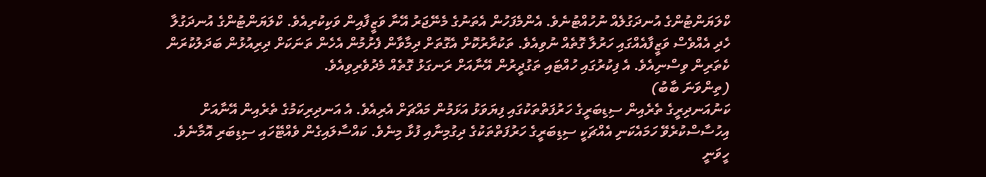ކްލަޔަންޓުންގެ އުނދަގުލެއް ނުހުއްޓުނެވެ. އެންމެފަހުން އެތަނުގެ މެނޭޖަރު އޭނާ ވަޒީފާއިން ވަކިކުރިއެވެ. ކްލަޔަންޓުންގެ އުނދަގުލާ ހެދި އެއްވެސް ވަޒީފާއެއްގައި ހަރުލާ ގޮތެއް ނުވިއެވެ. ތަކުރާރުކޮށް އެގޮތަށް ދިމާވާން ފެށުމުން އެހެން ތަނަކަށް ދިރިއުޅުން ބަދަލުކުރަން ކެތަރިން ވިސްނިއެވެ. އެ ފިކުރުގައި ހުއްޓައި ތަގުދީރުން އޭނާއަށް ރަނގަޅު ގޮތެއް މެދުވެރިވިއެވެ.
(ތިންވަނަ ބާބު)
ކަނުއަނދިރީގެ ތެރެއިން ސިޑިބަރީގެ ހަރުފަތްތަކުގައި ފިޔަވަޅު އަޅަމުން މައްޗަށް އެރިއެވެ. އެ އަނދިރިކަމުގެ ތެރެއިން އޭނާއަށް އިހުސާސްކުރެވޭ ހަމައެކަނި އެއްޗަކީ ސިޑިބަރީގެ ހަރުފަތްތަކުގެ ދިގުމިނާއި ފުޅާ މިނެވެ. ކައްސާލައިގެން ވެއްޓޭހައި ސިޑިބަރި އޮމާނެވެ. ހީވަނީ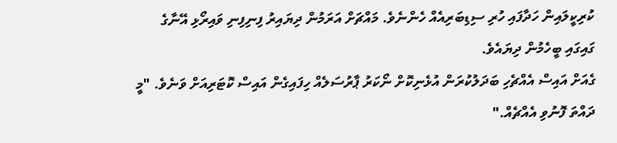ކުރިކީލައިން ހަދާފައި ހުރި ސިޑިބަރިއެއް ހެންނެވެ. މައްޗަށް އަރަމުން ދިޔައިރު ފިނިފިނި ވައިރޯޅި އޭނާގެ ގައިގައި ބީހެމުން ދިޔައެވެ.
ގެއަށް އައިސް އެއްޗެހި ބަދަލުކުރަން އުޅެނިކޮށް ނޯކަރު ޕާރުސަލެއް ހިފައިގެން އައިސް ކޮޓަރިއަށް ވަނެވެ. "މީ ދައްތަ ފޮނުވި އެއްޗެއް."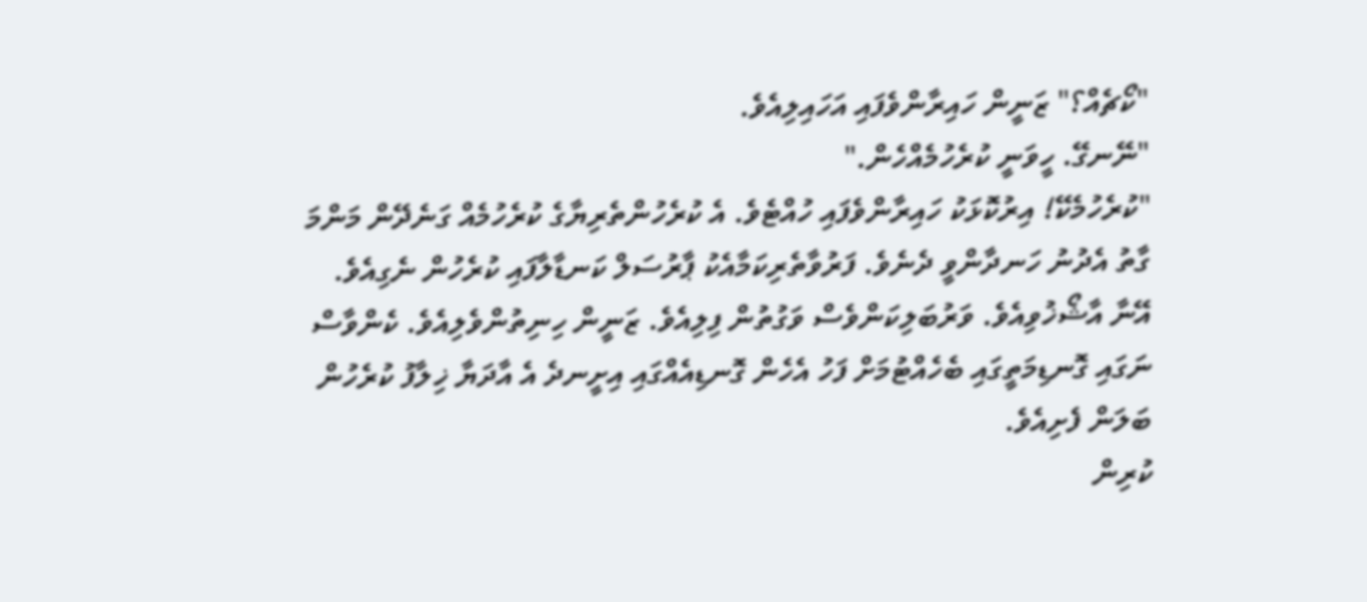"ކޯޗެއް؟" ޒަނީން ހައިރާންވެފައި އަހައިލިއެވެ.
"ނޭނގޭ. ހީވަނީ ކުރެހުމެއްހެން."
"ކުރެހުމެކޭ! އިރުކޮޅަކު ހައިރާންވެފައި ހުއްޓެވެ. އެ ކުރެހުންތެރިޔާގެ ކުރެހުމެއް ގަނެދޭން މަންމަ ގާތު އެދުނު ހަނދާންވީ ދެނެވެ. ފަރުވާތެރިކަމާއެކު ޕާރުސަލް ކަނޑާލާފައި ކުރެހުން ނެގިއެވެ. އޭނާ އާޝޯޚުވިއެވެ. ވަރުބަލިކަންވެސް ވަގުތުން ފިލިއެވެ. ޒަނީން ހިނިތުންވެލިއެވެ. ކެންވާސް ނަގައި ގޮނޑިމަތީގައި ބެހެއްޓުމަށް ފަހު އެހެން ގޮނޑިއެއްގައި އިށީނދެ އެ އާދަޔާ ޚިލާފު ކުރެހުން ބަލަން ފެށިއެވެ.
ކުރިން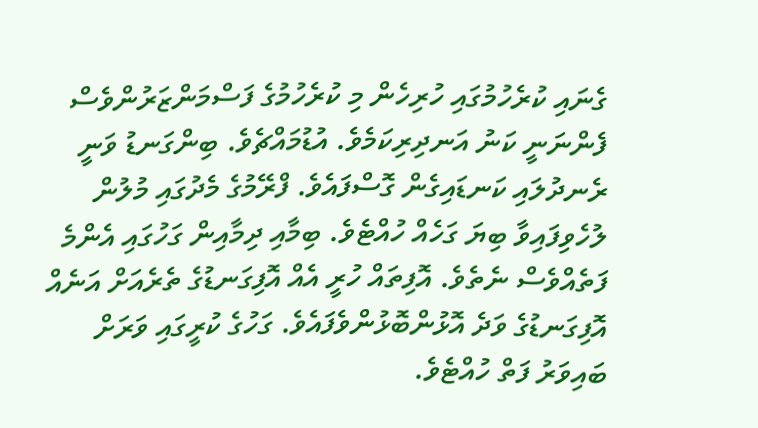ގެނައި ކުރެހުމުގައި ހުރިހެން މި ކުރެހުމުގެ ފަސްމަންޒަރުންވެސް ފެންނަނީ ކަނު އަނދިރިކަމެވެ. އުޑުމައްޗެވެ. ބިންގަނޑު ވަނީ ރެނދުލައި ކަނޑައިގެން ގޮސްފައެވެ. ފްރޭމުގެ މެދުގައި މުލުން ލުހެވިފައިވާ ބިޔަ ގަހެއް ހުއްޓެވެ. ބިމާއި ދިމާއިން ގަހުގައި އެންމެ ފަތެއްވެސް ނެތެވެ. އޮފިތައް ހުރީ އެއް އޮފިގަނޑުގެ ތެރެއަށް އަނެއް އޮފިގަނޑުގެ ވަދެ އޮޅުންބޮޅުންވެފައެވެ. ގަހުގެ ކުރީގައި ވަރަށް ބައިވަރު ފަތް ހުއްޓެވެ.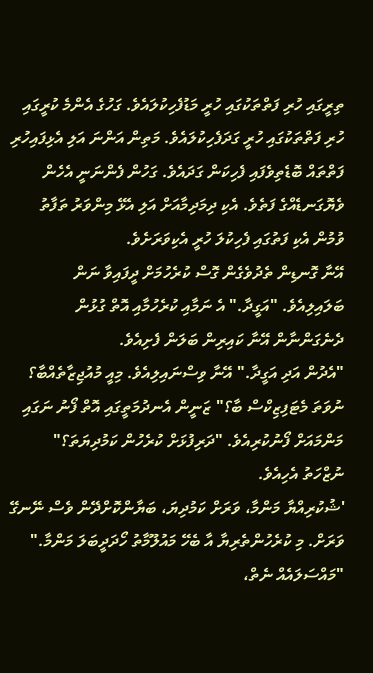ތިރީގައި ހުރި ފަތްތަކުގައި ހުރީ މަޑުފެހިކުލައެވެ. ގަހުގެ އެންމެ ކުރީގައި ހުރި ފަތްތަކުގައި ހުރީ ގަދަފެހިކުލައެވެ. މަތިން އަންނަ އަލި އެޅިފައިހުރި ފަތްތައް ބޮޑެތިވެފައި ފެހިކަން ގަދައެވެ. ގަހުން ފެންނަނީ އެހެން ވެޔޮގަނޑެއްގެ ފަތެވެ. އެކި ދިމަދިމާއަށް އަލި އެޅޭ މިންވަރު ތަފާތު ވުމުން އެކި ފަތުގައި ފެހިކުލަ ހުރީ އެކިވަރަށެވެ.
އޭނާ ގޮނޑިން ތެދުވެގެން ގޮސް ކުރެހުމަށް ދީފައިވާ ނަން ބަލައިލިއެވެ. "އަގީދާ." އެ ނަމާއި ކުރެހުމާއި އޮތް ގުޅުން ދެނެގަންނާން އޭނާ ކައިރިން ބަލަން ފެށިއެވެ.
"އެދުން އަދި އަގީދާ." އޭނާ ވިސްނައިލިއެވެ. މިއީ މުއުޖިޒާތެއްބާ؟ ނުވަތަ މެޓަފިޒިކްސް ބާ؟" ޒަނީން އެނދުމަތީގައި އޮތް ފޯނު ނަގައި މަންމައަށް ފޯނުކުރިއެވެ. "ދަރިފުޅަށް ކުރެހުން ކަމުދިޔަތަ؟" ނުޒްހަތު އެހިއެވެ.
'ޝުކުރިއްޔާ މަންމާ، ވަރަށް ކަމުދިޔަ، ބަޔާންކޮށްދޭން ވެސް ނޭނގޭ ވަރަށް. މި ކުރެހުންތެރިޔާ އާ ބެހޭ މައުލޫމާތު ހޯދަދީބަލަ މަންމާ."
"މައްސަލައެއް ނެތް،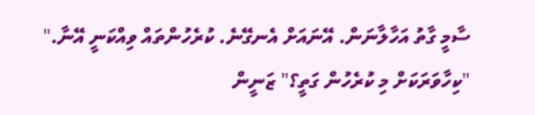ސާމީ ގާތު އަހާލާނަން. އޭނައަށް އެނގޭނެ. ކުރެހުންތައް ވިއްކަނީ އޭނާ."
"ކިހާވަރަކަށް މި ކުރެހުން ގަތީ؟" ޒަނީން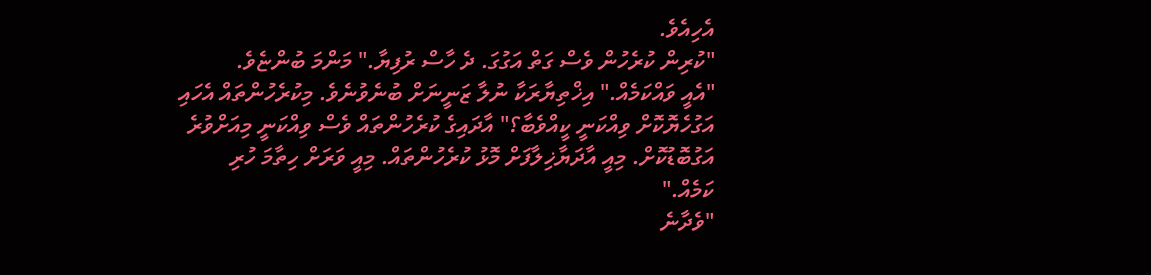އެހިއެވެ.
"ކުރިން ކުރެހުން ވެސް ގަތް އަގުގަ. ދެ ހާސް ރުފިޔާ." މަންމަ ބުންޏެވެ.
"އެއީ ވައްކަމެއް." އިޚްތިޔާރަކާ ނުލާ ޒަނީނަށް ބުނެވުނެވެ. މިކުރެހުންތައް އެހައި އަގުހެޔޮކޮށް ވިއްކަނީ ކީއްވެބާ؟" އާދައިގެ ކުރެހުންތައް ވެސް ވިއްކަނީ މިއަށްވުރެ އަގުބޮޑުކޮށް. މިއީ އާދަޔާޚިލާފަށް މޮޅު ކުރެހުންތައް. މިއީ ވަރަށް ހިތާމަ ހުރި ކަމެއް."
"ވެދާނެ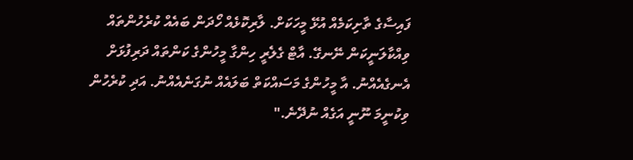ފައިސާގެ ތާށިކަމެއް އުޅޭ މީހަކަށް. ލާރިކޮޅެއް ހޯދަން ބައެއް ކުރެހުންތައް ވިއްކާލަނީކަން ނޭނގޭ. އާޓް ގެލެރީ ހިންގާ މީހުންގެ ކަންތައް ދަރިފުޅަށް އެނގެއެއްނު. އާ މީހުންގެ މަސައްކަތް ބަލައެއް ނުގަނެއެއްނު. އަދި ކުރެހުން ވިކުނީމަ ނޫނީ އަގެއް ނުދޭނެ."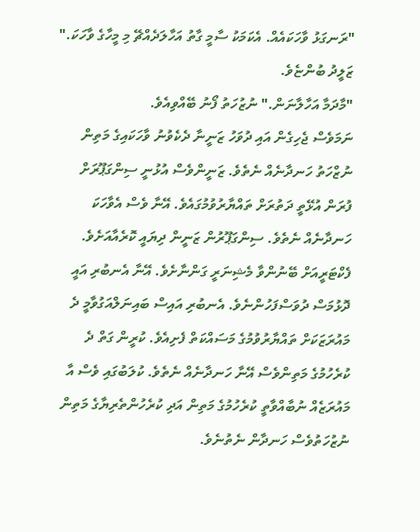"ރަނގަޅު ވާހަކައެއް. އެކަމަކު ސާމީ ގާތު އަހާލަދެއްޗޭ މި މީހާގެ ވާހަކަ." ޒަލީދު ބުންޏެވެ.
"މާދަމާ އަހާލާނަން." ނުޒުހަތު ފޯނު ބޭއްވިއެވެ.
ނަމަވެސް ޖެހިގެން އައި ދުވަހު ޒަނީނާ ދެކެވުނު ވާހަކައިގެ މަތިން ނުޒްހަތު ހަނދާނެއް ނެތެވެ. ޒަނީންވެސް އުޅުނީ ސިންގަޕޫރަށް ފުރަން އުޅޭތީ ދަތުރަށް ތައްޔާރުވުމުގައެވެ. އޭނާ ވެސް އެވާހަކަ ހަނދާނެއް ނެތެވެ. ސިންގަޕޫރުން ޒަނީން ދިޔައީ ކޮރެއާއަށެވެ. ފެކްޓަރީއަށް ބޭނުންވާ މެޝިނަރީ ގަންނާށެވެ. އޭނާ އެނބުރި އައީ ދޮޅުމަސް ދުވަސްފަހުންނެވެ. އެނބުރި އައިސް ބައިނަލްއަގުވާމީ ދެ މައުރަޒަކަށް ތައްޔާރުވުމުގެ މަސައްކަތް ފެށިއެވެ. ކުރީން ގަތް ދެ ކުރެހުމުގެ މަތިންވެސް އޭނާ ހަނދާނެއް ނެތެވެ. ކުލަބުގައި ވެސް އާ މައުރަޒެއް ނުބާއްވާތީ ކުރެހުމުގެ މަތިން އަދި ކުރެހުންތެރިޔާގެ މަތިން ނުޒުހަތުވެސް ހަނދާން ނެތުނެވެ.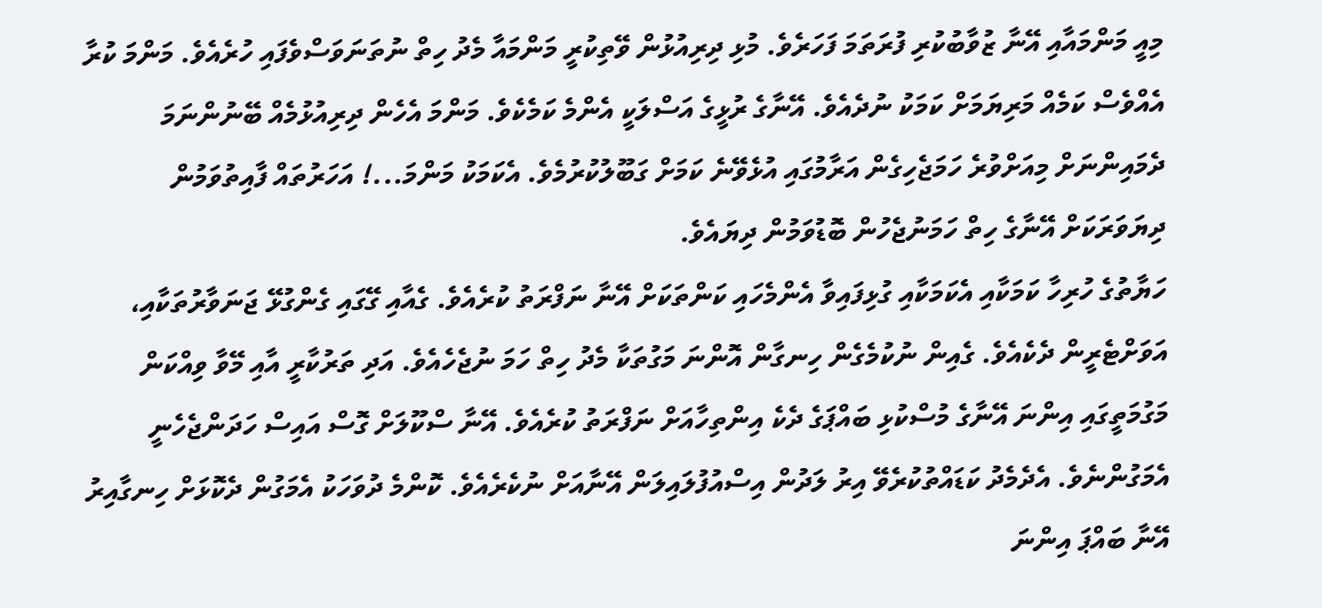މިއީ މަންމައާއި އޭނާ ޒުވާބުކުރި ފުރަތަމަ ފަހަރެވެ. މުޅި ދިރިއުޅުން ވޭތިކުރީ މަންމައާ މެދު ހިތް ނުތަނަވަސްވެފައި ހުރެއެވެ. މަންމަ ކުރާ އެއްވެސް ކަމެއް މަރިޔަމަށް ކަމަކު ނުދެއެވެ. އޭނާގެ ރުޅީގެ އަސްލަކީ އެންމެ ކަމެކެވެ. މަންމަ އެހެން ދިރިއުޅުމެއް ބޭނުންނަމަ ދެމައިންނަށް މިއަށްވުރެ ހަމަޖެހިގެން އަރާމުގައި އުޅެވޭނެ ކަމަށް ގަބޫލުކުރުމެވެ. އެކަމަކު މަންމަ...! އަހަރުތައް ފާއިތުވަމުން ދިޔަވަރަކަށް އޭނާގެ ހިތް ހަމަނުޖެހުން ބޮޑުވަމުން ދިޔައެވެ.
ހަޔާތުގެ ހުރިހާ ކަމަކާއި އެކަމަކާއި ގުޅިފައިވާ އެންމެހައި ކަންތަކަށް އޭނާ ނަފްރަތު ކުރެއެވެ. ގެއާއި ގޭގައި ގެންގުޅޭ ޖަނަވާރުތަކާއި، އަވަށްޓެރީން ދެކެއެވެ. ގެއިން ނުކުމެގެން ހިނގާން އޮންނަ މަގުތަކާ މެދު ހިތް ހަމަ ނުޖެހެއެވެ. އަދި ތަރުކާރީ އާއި މޭވާ ވިއްކަން މަގުމަތީގައި އިންނަ އޭނާގެ މުސްކުޅި ބައްޕަގެ ދެކެ އިންތިހާއަށް ނަފްރަތު ކުރެއެވެ. އޭނާ ސްކޫލަށް ގޮސް އައިސް ހަދަންޖެހެނީ އެމަގުންނެވެ. އެދެމެދު ކަޑައްތުކުރެވޭ އިރު ލަދުން އިސްއުފުލައިލަން އޭނާއަށް ނުކެރެއެވެ. ކޮންމެ ދުވަހަކު އެމަގުން ދެކޮޅަށް ހިނގާއިރު އޭނާ ބައްޕަ އިންނަ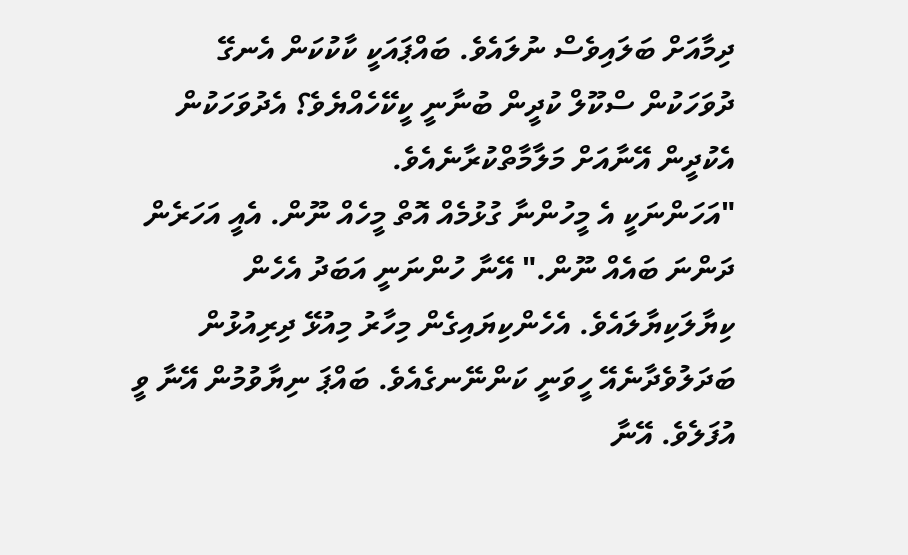ދިމާއަށް ބަލައިވެސް ނުލައެވެ. ބައްޕައަކީ ކާކުކަން އެނގޭ ދުވަހަކުން ސްކޫލް ކުދީން ބުނާނީ ކީކޭހެއްޔެވެ؟ އެދުވަހަކުން އެކުދީން އޭނާއަށް މަލާމާތްކުރާނެއެވެ.
"އަހަންނަކީ އެ މީހުންނާ ގުޅުމެއް އޮތް މީހެއް ނޫން. އެއީ އަހަރެން ދަންނަ ބައެއް ނޫން." އޭނާ ހުންނަނީ އަބަދު އެހެން ކިޔާލަކިޔާލައެވެ. އެހެންކިޔައިގެން މިހާރު މިއުޅޭ ދިރިއުޅުން ބަދަލުވެދާނެއޭ ހީވަނީ ކަންނޭނގެއެވެ. ބައްޕަ ނިޔާވުމުން އޭނާ ވީ އުފަލެވެ. އޭނާ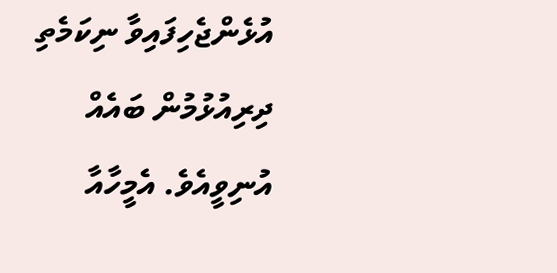އުޅެންޖެހިފައިވާ ނިކަމެތި ދިރިއުޅުމުން ބައެއް އުނިވީއެވެ. އެމީހާއާ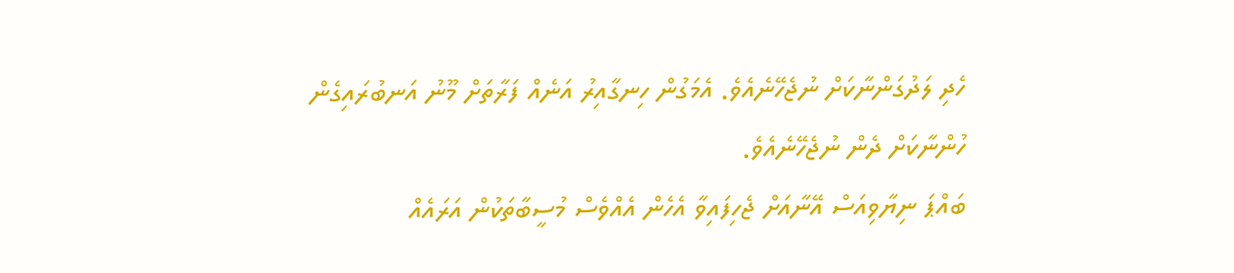ހެދި ލަދުގަންނާކަށް ނުޖެހޭނެއެވެ. އެމަގުން ހިނގާއިރު އަނެއް ފަރާތަށް މޫނު އަނބުރައިގެން ހުންނާކަށް ދެން ނުޖެހޭނެއެވެ.
ބައްޕަ ނިޔާވިއަސް އޭނާއަށް ޖެހިފައިވާ އެހެން އެއްވެސް މުސީބާތަކުން އަރައެއް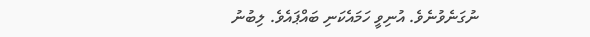ނުގަނެވުނެވެ. އުނިވީ ހަމައެކަނި ބައްޕައެވެ. ލިބުނު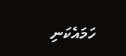ހަމައެކަނި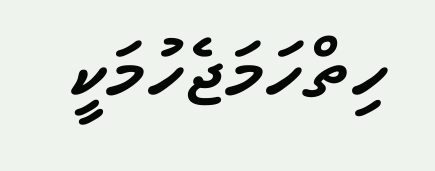ހިތްހަމަޖެހުމަކީ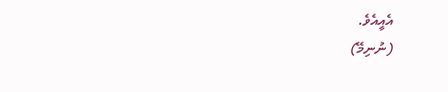އެއީއެވެ.
(ނުނިމޭ)